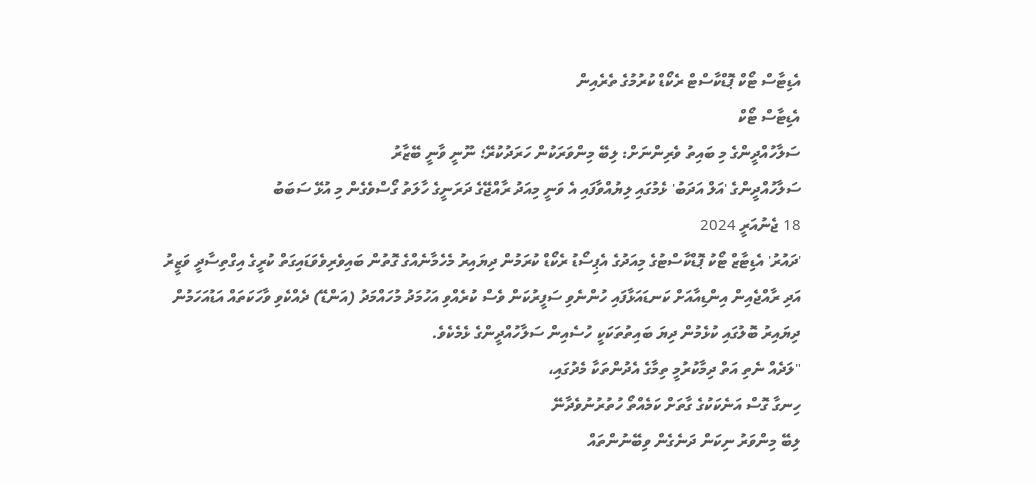އެޑިޓާސް ޓޯކް ޕޮޑްކާސްޓް ރެކޯޑް ކުރުމުގެ ތެރެއިން
އެޑިޓާސް ޓޯކް
ސަލާހުއްދީންގެ މި ބައިތު ވެރިންނަށް: ލިބޭ މިންވަރަކުން ހަރަދުކުރޭ؛ ނޫނީ ވާނީ ބޭޒާރު
ސަލާހުއްދީންގެ 'އަލް އަދަބު' ޅެމުގައި ލިޔުއްވާފައި އެ ވަނީ މިއަދު ރާއްޖޭގެ ދަރަނީގެ ހާލަތު ގޯސްވެގެން މި އުޅޭ ސަބަބު
18 ޖެނުއަރީ 2024
'ދައުރު' އެޑިޓާޒް ޓޯކު ޕޮޑްކާސްޓުގެ މިއަދުގެ އެޕިސޯޑު ރެކޯޑް ކުރަމުން ދިޔައިރު މެހެމާނެއްގެ ގޮތުން ބައިވެރިވެވަޑައިގަތް ކުރީގެ އިގްތިސާދީ ވަޒީރު އަދި ރާއްޖެއިން އިންޑިއާއަށް ކަނޑައަޅާފައި ހުންނެވި ސަފީރުކަން ވެސް ކުރެއްވި އަހުމަދު މުހައްމަދު (އަންޑޭ) ދެއްކެވި ވާހަކަތައް އަޑުއަހަމުން ދިޔައިރު ބޮލުގައި ކުޅެމުން ދިޔަ ބައިތުތަކަކީ ހުސެއިން ސަލާހުއްދީންގެ ޅެމެކެވެ.
"ލަދެއް ނެތި އަތް ދިމާކުރުމީ ތިމާގެ އެދުންތަކާ މެދުގައި،
ހިނގާ ގޮސް އަނެކަކުގެ ގާތަށް ކަމެއްތޯ ހުތުރުނުވެދާނޭ
ލިބޭ މިންވަރު ނިކަން ދަނެގެން ވިބޭނުންތައް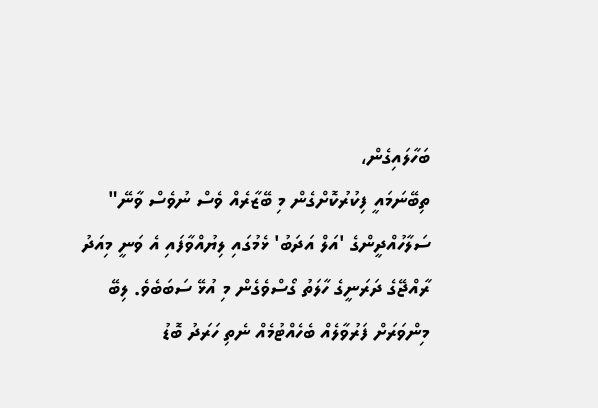ބަހާލައިގެން،
ތިބޭނަމައީ ފިކުރުކޮށްގެން މި ބޭޒާރެއް ވެސް ނުވެސް ވާނޭ"
ސަލާހުއްދީންގެ 'އަލް އަދަބު' ޅެމުގައި ލިޔުއްވާފައި އެ ވަނީ މިއަދު ރާއްޖޭގެ ދަރަނީގެ ހާލަތު ގޯސްވެގެން މި އުޅޭ ސަބަބެވެ. ލިބޭ މިންވަރަށް ފަރުވާލެއް ބެހެއްޓުމެއް ނެތި ހަރަދު ބޮޑު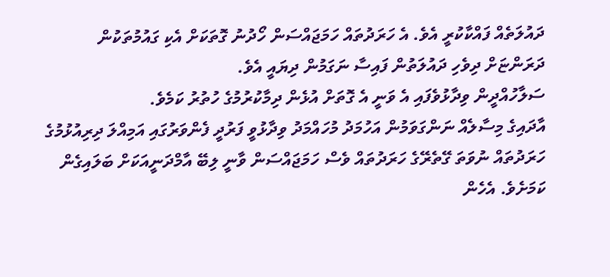ދައުލަތެއް ފައްކާކުރީ އެވެ. އެ ހަރަދުތައް ހަމަޖައްސަން ހޯދުނު ގޮތަކަށް އެކި ގައުމުތަކުން ދަރަންޏަށް ދިވެހި ދައުލަތުން ފައިސާ ނަގަމުން ދިޔައީ އެވެ.
ސަލާހުއްދީން ވިދާޅުވެފައި އެ ވަނީ އެ ގޮތަށް އުޅެން ދިމާކުރުމުގެ ހުތުރު ކަމެވެ.
އާދައިގެ މިސާލެއް ނަންގަވަމުން އަހުމަދު މުހައްމަދު ވިދާޅުވީ ފަރުދީ ފެންވަރުގައި އަމިއްލަ ދިރިއުޅުމުގެ ހަރަދުތައް ނުވަތަ ގޭތެރޭގެ ހަރަދުތައް ވެސް ހަމަޖައްސަން ވާނީ ލިބޭ އާމްދަނީއަކަށް ބަލައިގެން ކަމަށެވެ. އެހެން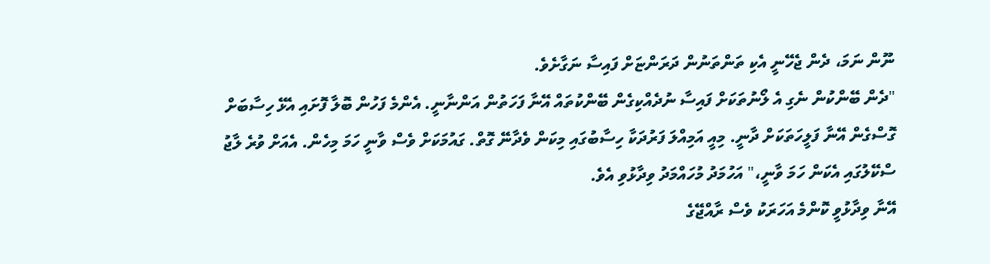ނޫން ނަމަ، ދެން ޖެހޭނީ އެކި ތަންތަނުން ދަރަންޏަށް ފައިސާ ނަގާށެވެ.
"ދެން ބޭންކުން ނެގި އެ ލޯނުތަކަށް ފައިސާ ނުދެއްކިގެން ބޭންކުތައް އޭނާ ފަހަތުން އަންނާނީ. އެންމެ ފަހުން ބޮލާ ފޮށައި އެޅޭ ހިސާބަށް ގޮސްގެން އޭނާ ފަލީހަތަކަށް ދާނީ. މިއީ އަމިއްލަ ފަރުދަކާ ހިސާބުގައި މިކަން ވެދާނޭ ގޮތް. ގައުމަކަށް ވެސް ވާނީ ހަމަ މިހެން. އެއަށް ވުރެ ލާޖު ސްކޭލުގައި އެކަން ހަމަ ވާނީ،" އަހުމަދު މުހައްމަދު ވިދާޅުވި އެވެ.
އޭނާ ވިދާޅުވީ ކޮންމެ އަހަރަކު ވެސް ރާއްޖޭގެ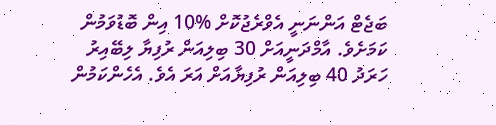ބަޖެޓް އަންނަނީ އެވްރެޖުކޮށް %10 އިން ބޮޑުވަމުން ކަމަށެވެ. އާމްދަނީއަށް 30 ބިލިއަން ރުފިޔާ ލިބޭއިރު ހަރަދު 40 ބިލިއަން ރުފިޔާއަށް އަރަ އެވެ. އެހެންކަމުން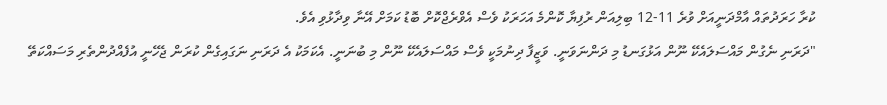ކުރާ ހަރަދުތައް އާމްދަނީއަށް ވުރެ 11-12 ބިލިއަން ރުފިޔާ ކޮންމެ އަހަރަކު ވެސް އެވްރެޖްކޮށް ބޮޑު ކަމަށް އޭނާ ވިދާޅުވި އެވެ.
"ދަރަނި ނެގުން މައްސަލައެކޭ ނޫން އަޅުގަނޑު މި ދަންނަވަނީ. ވަޒީފާ ދިނުމަކީ ވެސް މައްސަލައެކޭ ނޫން މި ބުނަނީ. އެކަމަކު އެ ދަރަނި ނަގައިގެން ކުރަން ޖެހޭނީ އުފެއްދުންތެރި މަސައްކަތޭ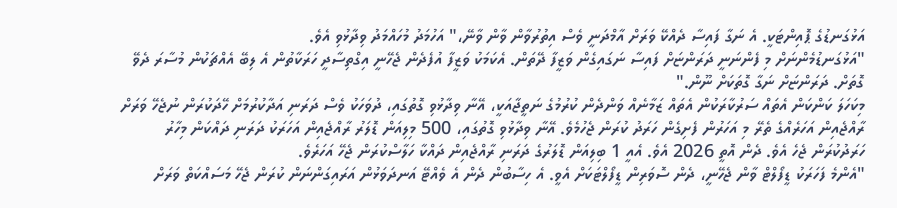އަޅުގަނޑުގެ ޕޮއިންޓަކީ. އެ ނަގާ ފައިސާ ދެއްކޭ ވަރަށް އާމްދަނީ ވެސް އިތުރުވާން ވާން ވާނޭ،" އަހުމަދު މުހައްމަދު ވިދާޅުވި އެވެ.
"އަޅުގަނޑުމެންނަށް މި ފެންނަނީ ދަރަންޏަށް ފައިސާ ނަގައިގެން ވަޒީފާ ދޭތަން. އެކަމަކު ވަޒީފާ އުފެދެން ޖެހޭނީ އިގްތިސާދީ ހަރަކާތުން އެ ލިބޭ އެއްޗަކުން މުސާރަ ދެވޭ ގޮތަށް. ދަރަންޏަށް ނަގާ ގޮތަކަށް ނޫން."
މިކަހަލަ ކަންކަން އެތައް ސަރުކާރަކުން އެތައް ޒަމާނެއް ވަންދެން ކުރުމުގެ ނަތީޖާއަކީ، އޭނާ ވިދާޅުވި ގޮތުގައި، ދުވަހަކު ވެސް ދަރަނި އަދާކުރުމަށް ހޭދަކުރަން ނުޖެހޭ ވަރަށް ރާއްޖެއިން އަހަރެއްގެ ތެރޭ މި އަހަރުން ފެށިގެން ހަރަދު ކުރަން ޖެހުމެވެ. އޭނާ ވިދާޅުވި ގޮތުގައި، 500 މިލިއަން ޑޮލަރު ރާއްޖެއިން އަހަރަކު ދަރަނި ދައްކަން މިހާރު ހަރަދުކުރަން ޖެހެ އެވެ. ދެން އޮތީ 2026 އެވެ. އެއީ 1 ބިލިއަން ޑޮލަރުގެ ދަރަނި ރާއްޖެއިން ދައްކާ ހަލާސްކުރަން ޖެހޭ އަހަރެވެ.
"އެންމެ ފަހަރަކު ޑީފޯލްޓް ވާން ޖެހޭނީ، ދެން ސޮވަރިން ޑީފޯލްޓަކަށް އެވީ. އެ ހިސާބުން ދެން އެ ވެއްޓޭ އަނދަވަޅުން އަރައިގަންނަން ކުރަން ޖެހޭ މަސައްކަތް ވަރަށް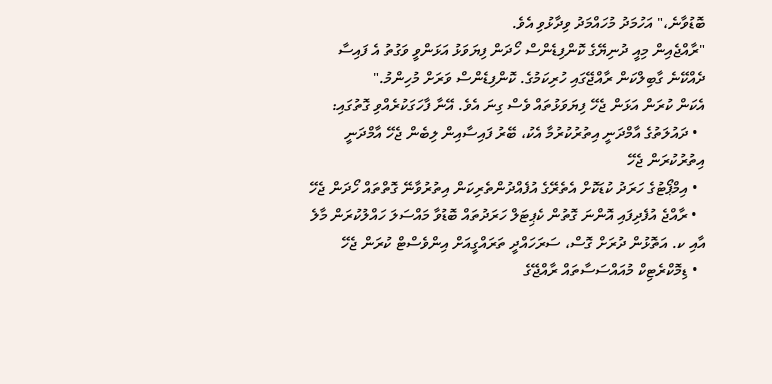ބޮޑުވާނެ،" އަހުމަދު މުހައްމަދު ވިދާޅުވި އެވެ.
"ރާއްޖެއިން މިއީ ދުނިޔޭގެ ކޮންފިޑެންސް ހޯދަން ފިޔަވަޅު އަޅަންވީ ވަގުތު އެ ފައިސާ ދެއްކޭނެ ގާބިލްކަން ރާއްޖޭގައި ހުރިކަމުގެ. ކޮންފިޑެންސް ވަރަށް މުހިންމު."
އެކަން ކުރަން އަޅަން ޖެހޭ ފިޔަވަޅުތައް ވެސް ގިނަ އެވެ. އޭނާ ފާހަގަކުރެއްވި ގޮތުގައި:
  • ދައުލަތުގެ އާމްދަނީ އިތުރުކުރުމާ އެކު، ބޭރު ފައިސާއިން ލިބެން ޖެހޭ އާމްދަނީ އިތުރުކުރަން ޖެހޭ
  • އިމްޕޯޓުގެ ހަރަދު ކުޑަކޮށް އެތެރޭގެ އުފެއްދުންތެރިކަން އިތުރުވާނޭ ގޮތްތައް ހޯދަން ޖެހޭ
  • ރާއްޖެ އުފެދިފައި އޮންނަ ގޮތުން ކެޕިޓަލް ހަރަދުތައް ބޮޑުވާ މައްސަލަ ހައްލުކުރަން މާލެ އާއި ކ. އަތޮޅުން ދުރަށް ގޮސް، ސަރަހައްދީ ތަރައްގީއަށް އިންވެސްޓް ކުރަން ޖެހޭ
  • ޑިމޮކްރެޓިކް މުއައްސަސާތައް ރާއްޖޭގެ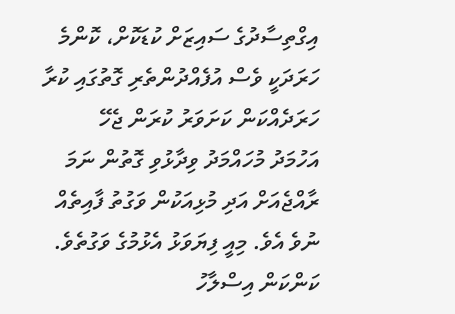އިގްތިސާދުގެ ސައިޒަށް ކުޑަކޮށް، ކޮންމެ ހަރަދަކީ ވެސް އުފެއްދުންތެރި ގޮތުގައި ކުރާ ހަރަދެއްކަން ކަށަވަރު ކުރަން ޖެހޭ
އަހުމަދު މުހައްމަދު ވިދާޅުވި ގޮތުން ނަމަ ރާއްޖެއަށް އަދި މުޅިއަކުން ވަގުތު ފާއިތެއް ނުވެ އެވެ. މިއީ ފިޔަވަޅު އެޅުމުގެ ވަގުތެވެ. ކަންކަން އިސްލާހު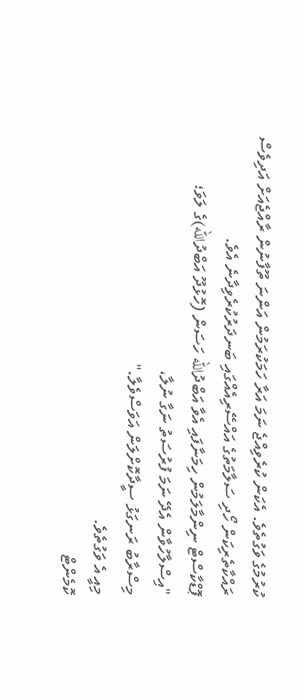ކުރުމުގެ ވަގުތެވެ. އެކަން ކުރެވިއްޖެ ނަމަ އަރާ ހަމަކުރަމުން އަންނަ ތޫފާނުން ރާއްޖެއަށް އަދިވެސް ރައްކާތެރިކަން ހޯދި ސަލާމަތުގެ އައްސޭރިއެއްގައި ބަނދަރުކުރެވިދާނެ އެވެ.
ޕޮޑްކާސްޓް ނިންމާލަމުން ހިމަނާފައި އެވާ އަބްދުالله ހަސަން (ހޮޅުދޫ އަބްދުالله)ގެ ލަވަ؛
"އިސްލާހުވާން އެދޭ ނަމަ ފުރުސަތު ނަގާ ނުލާ،
މިސްރާބު ރަނގަޅު ސީދާކޮށްލަން އަވަސްވެލާ."
މިއީ އެ ވަގުތެވެ.
ކޮމެންޓް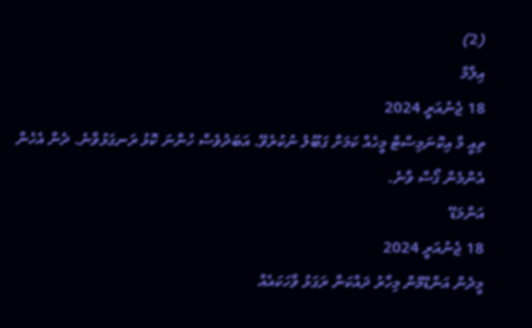(2)
އިލާމް
18 ޖެނުއަރީ 2024
ތިއީ މާ އިކޮނަމިސްޓް މީހެއް ކަމަށް ގަބޫލު ނުކުރެވޭ. އަބަދުވެސް ހުންނަ ކޮޅު ރަނގަޅުވާނެ. ދެން އެހެން އެންމެން ގޯސް ވާނެ.
އަންމަޑޭ
18 ޖެނުއަރީ 2024
މީދެން އަންޑޭމެން މިހާރު ދައްކަން ރަގަޅު ވާހަކައެއް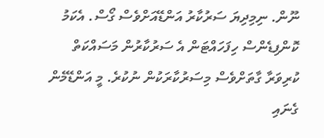ނޫން. ނިމިދިޔަ ސަރުކާރު އަންޑޭއަށްވެސް ގޯސް. އެކަމު ކޮންފިޑެންސް ހިފަހައްޓަން އެ ސަރުކާރުން މަސައްކަތް ކުރިވަރާ ގާތަށްވެސް މިސަރުކާރަކުން ނުކުރެ. މީ އަންޑޭމެން ގެނައި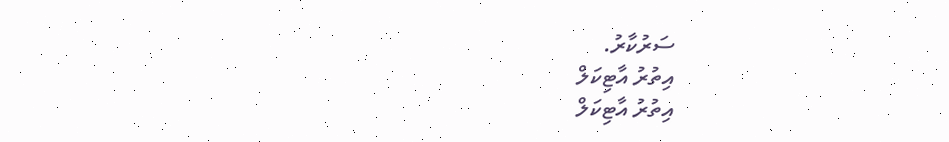ސަރުކާރު.
އިތުރު އާޓިކަލް
އިތުރު އާޓިކަލް